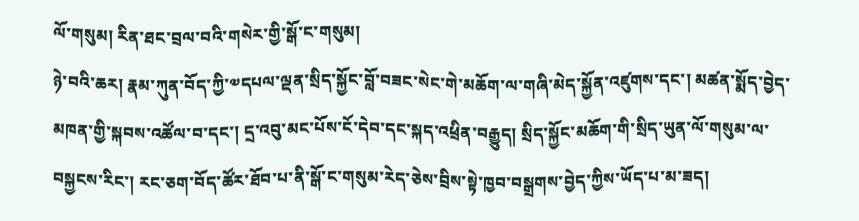ལོ་གསུམ། རིན་ཐང་བྲལ་བའི་གསེར་གྱི་སྒོ་ང་གསུམ།
ཉེ་བའི་ཆར། རྣམ་ཀུན་བོད་ཀྱི་༧དཔལ་ལྡན་སྲིད་སྐྱོང་བློ་བཟང་སེང་གེ་མཆོག་ལ་གཞི་མེད་སྐྱོན་འཛུགས་དང་། མཚན་སྨོད་བྱེད་མཁན་གྱི་སྐབས་འཚོལ་བ་དང་། དྲ་འབུ་མང་པོས་ངོ་དེབ་དང་སྐད་འཕྲིན་བརྒྱུད། སྲིད་སྐྱོང་མཆོག་གི་སྲིད་ཡུན་ལོ་གསུམ་ལ་བསྐྱངས་རིང་། རང་ཅག་བོད་ཚོར་ཐོབ་པ་ནི་སྒོ་ང་གསུམ་རེད་ཅེས་བྲིས་སྟེ་ཁྱབ་བསྒྲགས་བྱེད་ཀྱིས་ཡོད་པ་མ་ཟད།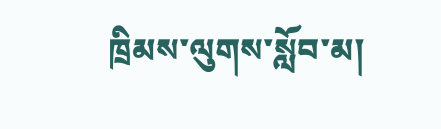ཁྲིམས་ལུགས་སློབ་མ།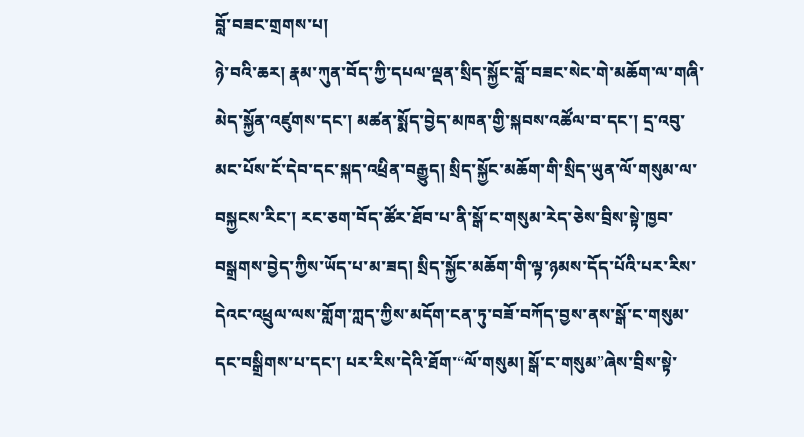བློ་བཟང་གྲགས་པ།
ཉེ་བའི་ཆར། རྣམ་ཀུན་བོད་ཀྱི་དཔལ་ལྡན་སྲིད་སྐྱོང་བློ་བཟང་སེང་གེ་མཆོག་ལ་གཞི་མེད་སྐྱོན་འཛུགས་དང་། མཚན་སྨོད་བྱེད་མཁན་གྱི་སྐབས་འཚོལ་བ་དང་། དྲ་འབུ་མང་པོས་ངོ་དེབ་དང་སྐད་འཕྲིན་བརྒྱུད། སྲིད་སྐྱོང་མཆོག་གི་སྲིད་ཡུན་ལོ་གསུམ་ལ་བསྐྱངས་རིང་། རང་ཅག་བོད་ཚོར་ཐོབ་པ་ནི་སྒོ་ང་གསུམ་རེད་ཅེས་བྲིས་སྟེ་ཁྱབ་བསྒྲགས་བྱེད་ཀྱིས་ཡོད་པ་མ་ཟད། སྲིད་སྐྱོང་མཆོག་གི་ལྟ་ཉམས་དོད་པོའི་པར་རིས་དེའང་འཕྲུལ་ལས་གློག་ཀླད་ཀྱིས་མདོག་ངན་ཏུ་བཟོ་བཀོད་བྱས་ནས་སྒོ་ང་གསུམ་དང་བསྒྲིགས་པ་དང་། པར་རིས་དེའི་ཐོག་“ལོ་གསུམ། སྒོ་ང་གསུམ”ཞེས་བྲིས་སྟེ་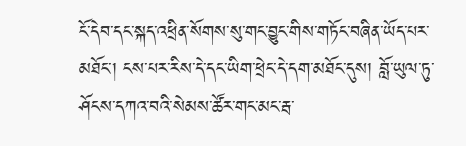ངོ་དེབ་དང་སྐད་འཕྲིན་སོགས་སུ་གང་བྱུང་གིས་གཏོང་བཞིན་ཡོད་པར་མཐོང་། ངས་པར་རིས་དེ་དང་ཡིག་ཕྲེང་དེ་དག་མཐོང་དུས། བློ་ཡུལ་ཏུ་ཤོངས་དཀའ་བའི་སེམས་ཚོར་གང་མང་རྦ་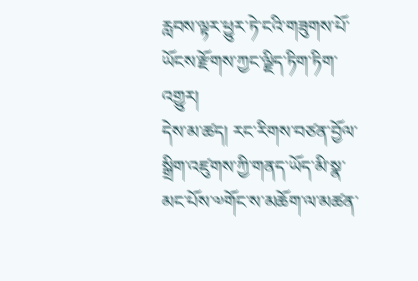རླབས་ལྟར་ཕྱུར་ཏེ་ངའི་གཟུགས་པོ་ཡོངས་རྫོགས་ཀྱང་ལྗིད་ཏིག་ཏིག་འགྱུར།
དེས་མ་ཚད། རང་རིགས་བཙན་བྱོལ་སྒྲིག་འཛུགས་ཀྱི་གནད་ཡོད་མི་སྣ་མང་པོས་༧གོང་ས་མཆོག་ལ་མཚན་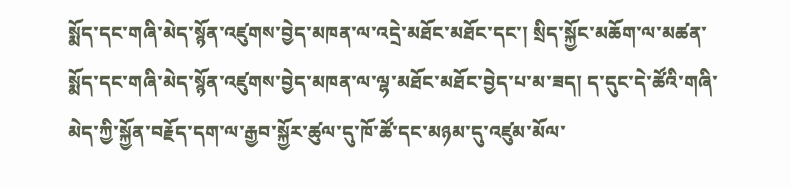སྨོད་དང་གཞི་མེད་སྙོན་འཛུགས་བྱེད་མཁན་ལ་འདྲེ་མཐོང་མཐོང་དང་། སྲིད་སྐྱོང་མཆོག་ལ་མཚན་སྨོད་དང་གཞི་མེད་སྙོན་འཛུགས་བྱེད་མཁན་ལ་ལྷ་མཐོང་མཐོང་བྱེད་པ་མ་ཟད། ད་དུང་དེ་ཚོའི་གཞི་མེད་ཀྱི་སྐྱོན་བརྗོད་དག་ལ་རྒྱབ་སྐྱོར་ཚུལ་དུ་ཁོ་ཚོ་དང་མཉམ་དུ་འཛུམ་མོལ་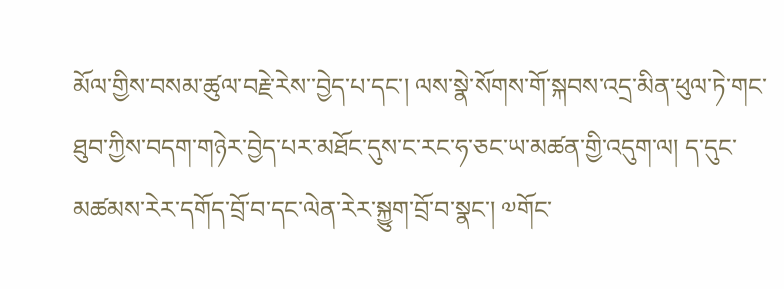མོལ་གྱིས་བསམ་ཚུལ་བརྗེ་རེས་་བྱེད་པ་དང་། ལས་སྣེ་སོགས་གོ་སྐབས་འདྲ་མིན་ཕུལ་ཏེ་གང་ཐུབ་ཀྱིས་བདག་གཉེར་བྱེད་པར་མཐོང་དུས་ང་རང་ཧ་ཅང་ཡ་མཚན་གྱི་འདུག་ལ། ད་དུང་མཚམས་རེར་དགོད་བྲོ་བ་དང་ལེན་རེར་སྐྱུག་བྲོ་བ་སྣང་། ༧གོང་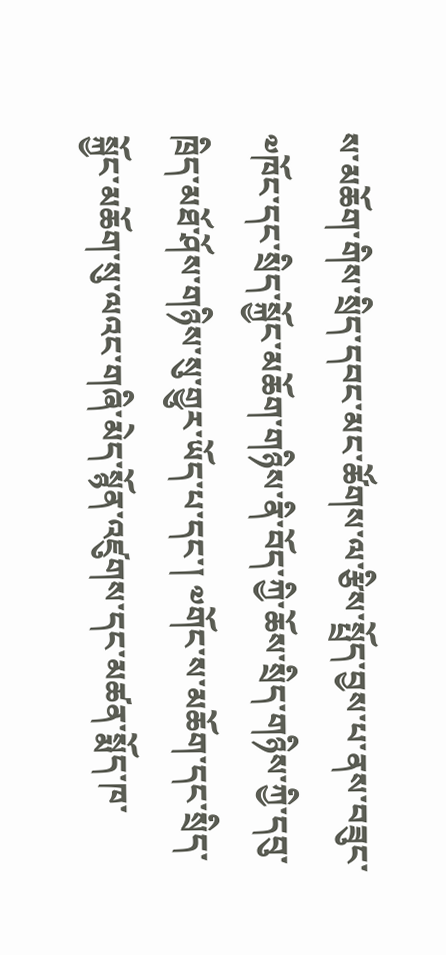ས་མཆོག་གིས་སྲིད་དབང་མང་ཚོགས་ལ་རྩིས་སྤྲོད་བྱས་པ་ནས་བཟུང་༧ཁོང་དང་སྲིད་སྐྱོང་མཆོག་གཉིས་ནི་བོད་ཀྱི་ཆོས་སྲིད་གཉིས་ཀྱི་དབུ་ཁྲིད་མཐོ་ཤོས་གཉིས་སུ་གྱུར་ཡོད་པ་དང་། ༧གོང་ས་མཆོག་དང་སྲིད་སྐྱོང་མཆོག་སུ་ལའང་གཞི་མེད་སྙོན་འཛུགས་དང་མཚན་སྨོད་ཁ་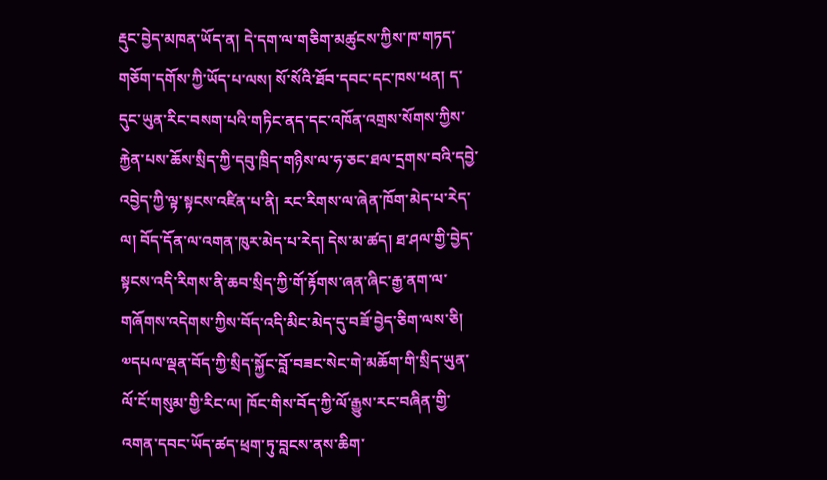རྡུང་བྱེད་མཁན་ཡོད་ན། དེ་དག་ལ་གཅིག་མཚུངས་ཀྱིས་ཁ་གཏད་གཅོག་དགོས་ཀྱི་ཡོད་པ་ལས། སོ་སོའི་ཐོབ་དབང་དང་ཁས་ཕན། ད་དུང་ཡུན་རིང་བསག་པའི་གཏིང་ནད་དང་འཁོན་འགྲས་སོགས་ཀྱིས་རྐྱེན་པས་ཆོས་སྲིད་ཀྱི་དབུ་ཁྲིད་གཉིས་ལ་ཧ་ཅང་ཐལ་དྲགས་བའི་དབྱེ་འབྱེད་ཀྱི་ལྟ་སྟངས་འཛིན་པ་ནི། རང་རིགས་ལ་ཞེན་ཁོག་མེད་པ་རེད་ལ། བོད་དོན་ལ་འགན་ཁུར་མེད་པ་རེད། དེས་མ་ཚད། ཐ་ཤལ་གྱི་བྱེད་སྟངས་འདི་རིགས་ནི་ཆབ་སྲིད་ཀྱི་གོ་རྟོགས་ཞན་ཞིང་རྒྱ་ནག་ལ་གཞོགས་འདེགས་ཀྱིས་བོད་འདི་མིང་མེད་དུ་བཟོ་བྱེད་ཅིག་ལས་ཅི།
༧དཔལ་ལྡན་བོད་ཀྱི་སྲིད་སྐྱོང་བློ་བཟང་སེང་གེ་མཆོག་གི་སྲིད་ཡུན་ལོ་ངོ་གསུམ་གྱི་རིང་ལ། ཁོང་གིས་བོད་ཀྱི་ལོ་རྒྱུས་རང་བཞིན་གྱི་འགན་དབང་ཡོད་ཚད་ཕྲག་ཏུ་བླངས་ནས་ཆིག་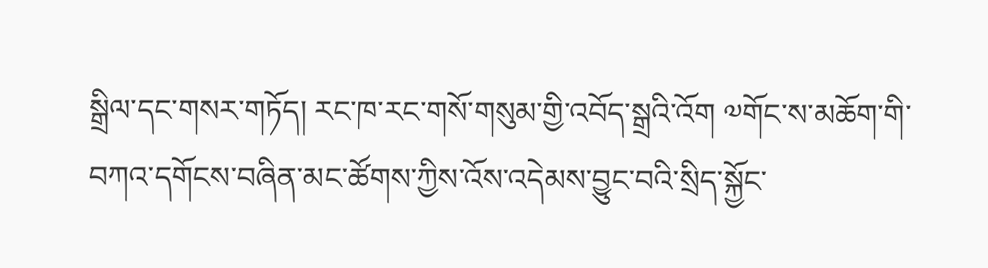སྒྲིལ་དང་གསར་གཏོད། རང་ཁ་རང་གསོ་གསུམ་གྱི་འབོད་སྒྲའི་འོག ༧གོང་ས་མཆོག་གི་བཀའ་དགོངས་བཞིན་མང་ཚོགས་ཀྱིས་འོས་འདེམས་བྱུང་བའི་སྲིད་སྐྱོང་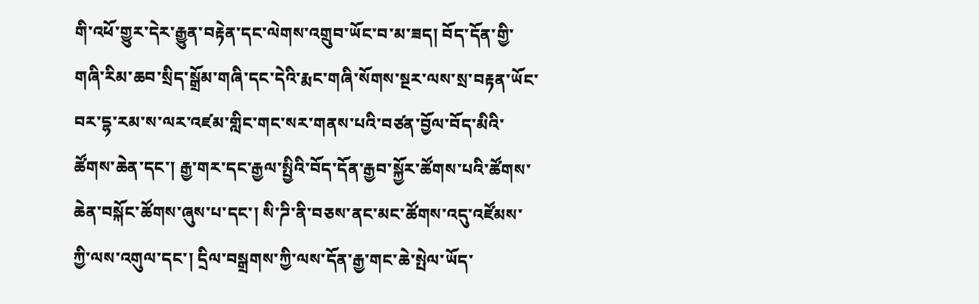གི་འཕོ་གྱུར་དེར་རྒྱུན་བརྟེན་དང་ལེགས་འགྲུབ་ཡོང་བ་མ་ཟད། བོད་དོན་གྱི་གཞི་རིམ་ཆབ་སྲིད་སྒྲོམ་གཞི་དང་དེའི་རྨང་གཞི་སོགས་སྔར་ལས་སྲ་བརྟན་ཡོང་བར་དྷ་རམ་ས་ལར་འཛམ་གླིང་གང་སར་གནས་པའི་བཙན་བྱོལ་བོད་མིའི་ཚོགས་ཆེན་དང་། རྒྱ་གར་དང་རྒྱལ་སྤྱིའི་བོད་དོན་རྒྱབ་སྐྱོར་ཚོགས་པའི་ཚོགས་ཆེན་བསྐོང་ཚོགས་ཞུས་པ་དང་། སི་ཌི་ནི་བཅས་ནང་མང་ཚོགས་འདུ་འཛོམས་ཀྱི་ལས་འགུལ་དང་། དྲིལ་བསྒྲགས་ཀྱི་ལས་དོན་རྒྱ་གང་ཆེ་སྤེལ་ཡོད་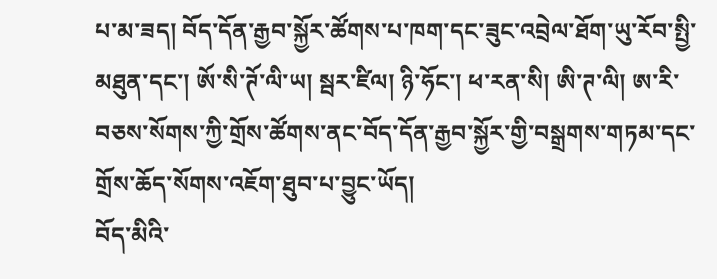པ་མ་ཟད། བོད་དོན་རྒྱབ་སྐྱོར་ཚོགས་པ་ཁག་དང་ཟུང་འབྲེལ་ཐོག་ཡུ་རོབ་སྤྱི་མཐུན་དང་། ཨོ་སི་ཊོ་ལི་ཡ། སྦར་ཛིལ། ཉི་ཧོང་། ཕ་རན་སི། ཨི་ཊ་ལི། ཨ་རི་བཅས་སོགས་ཀྱི་གྲོས་ཚོགས་ནང་བོད་དོན་རྒྱབ་སྐྱོར་གྱི་བསྒྲགས་གཏམ་དང་གྲོས་ཆོད་སོགས་འཇོག་ཐུབ་པ་བྱུང་ཡོད།
བོད་མིའི་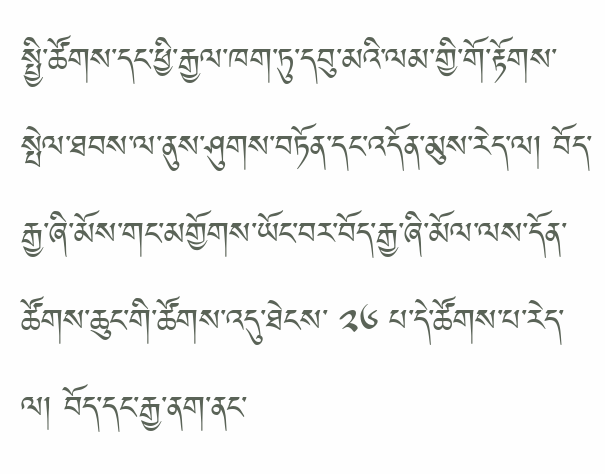སྤྱི་ཚོགས་དང་ཕྱི་རྒྱལ་ཁག་ཏུ་དབུ་མའི་ལམ་གྱི་གོ་རྟོགས་སྤེལ་ཐབས་ལ་ནུས་ཤུགས་བཏོན་དང་འདོན་མུས་རེད་ལ། བོད་རྒྱ་ཞི་མོས་གང་མགྱོགས་ཡོང་བར་བོད་རྒྱ་ཞི་མོལ་ལས་དོན་ཚོགས་ཆུང་གི་ཚོགས་འདུ་ཐེངས་ ༢༦ པ་དེ་ཚོགས་པ་རེད་ལ། བོད་དང་རྒྱ་ནག་ནང་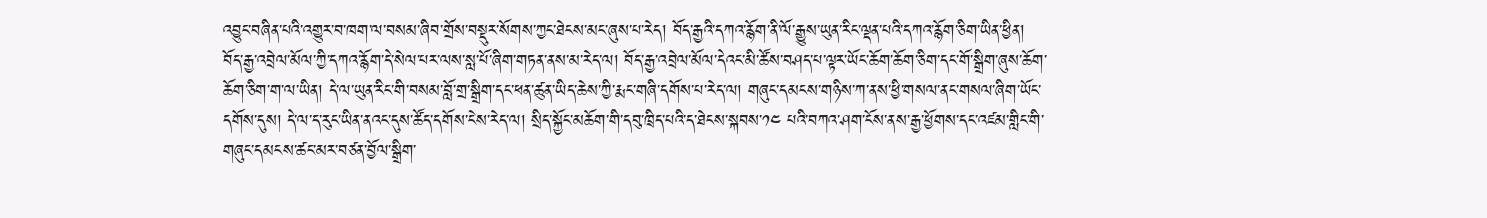འབྱུང་བཞིན་པའི་འགྱུར་བ་ཁག་ལ་བསམ་ཞིབ་གྲོས་བསྡུར་སོགས་ཀྱང་ཐེངས་མང་ཞུས་པ་རེད། བོད་རྒྱའི་དཀའ་རྙོག་ནི་ལོ་རྒྱུས་ཡུན་རིང་ལྡན་པའི་དཀའ་རྙོག་ཅིག་ཡིན་ཕྱིན། བོད་རྒྱ་འབྲེལ་མོལ་ཀྱི་དཀའ་རྙོག་དེ་སེལ་པར་ལས་སླ་པོ་ཞིག་གཏན་ནས་མ་རེད་ལ། བོད་རྒྱ་འབྲེལ་མོལ་དེའང་མི་ཚོས་བཤད་པ་ལྟར་ཡོང་ཆོག་ཆོག་ཅིག་དང་གོ་སྒྲིག་ཞུས་ཆོག་ཆོག་ཅིག་ག་ལ་ཡིན། དེ་ལ་ཡུན་རིང་གི་བསམ་བློ་གྲ་སྒྲིག་དང་ཕན་ཚུན་ཡིད་ཆེས་ཀྱི་རྨང་གཞི་དགོས་པ་རེད་ལ། གཞུང་དམངས་གཉིས་ཀ་ནས་ཕྱི་གསལ་ནང་གསལ་ཞིག་ཡོང་དགོས་དུས། དེ་ལ་ད་རུང་ཡིན་ནའང་དུས་ཚོད་དགོས་ངེས་རེད་ལ། སྲིད་སྐྱོང་མཆོག་གི་དབུ་ཁྲིད་པའི་ད་ཐེངས་སྐབས་༡༤ པའི་བཀའ་ཤག་ངོས་ནས་རྒྱ་ཕྱོགས་དང་འཛམ་གླིང་གི་གཞུང་དམངས་ཚང་མར་བཙན་བྱོལ་སྒྲིག་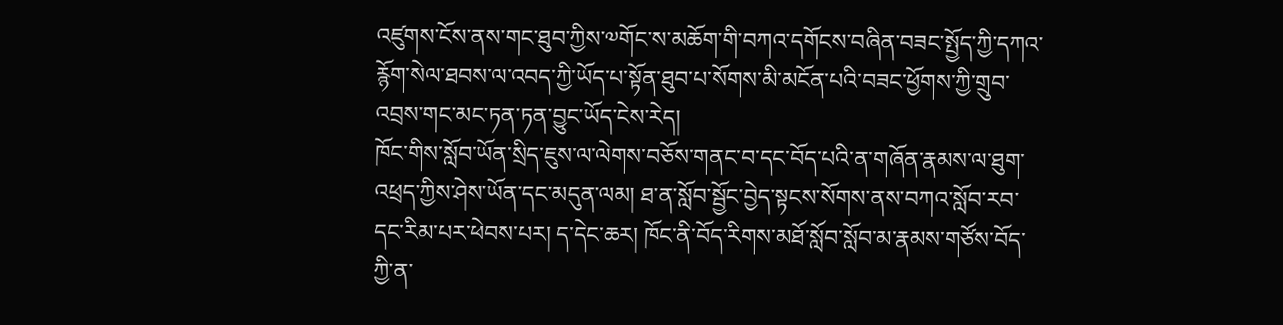འཛུགས་ངོས་ནས་གང་ཐུབ་ཀྱིས་༧གོང་ས་མཆོག་གི་བཀའ་དགོངས་བཞིན་བཟང་སྤྱོད་ཀྱི་དཀའ་རྙོག་སེལ་ཐབས་ལ་འབད་ཀྱི་ཡོད་པ་སྟོན་ཐུབ་པ་སོགས་མི་མངོན་པའི་བཟང་ཕྱོགས་ཀྱི་གྲུབ་འབྲས་གང་མང་ཏན་ཏན་བྱུང་ཡོད་ངེས་རེད།
ཁོང་གིས་སློབ་ཡོན་སྲིད་ཇུས་ལ་ལེགས་བཅོས་གནང་བ་དང་བོད་པའི་ན་གཞོན་རྣམས་ལ་ཐུག་འཕྲད་ཀྱིས་ཤེས་ཡོན་དང་མདུན་ལམ། ཐ་ན་སློབ་སྦྱོང་བྱེད་སྟངས་སོགས་ནས་བཀའ་སློབ་རབ་དང་རིམ་པར་ཕེབས་པར། ད་དེང་ཆར། ཁོང་ནི་བོད་རིགས་མཐོ་སློབ་སློབ་མ་རྣམས་གཙོས་བོད་ཀྱི་ན་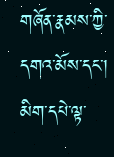གཞོན་རྣམས་ཀྱི་དགའ་མོས་དང་། མིག་དཔེ་ལྟ་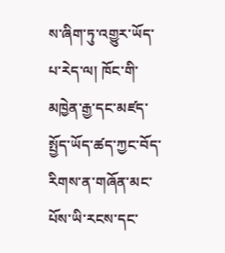ས་ཞིག་ཏུ་འགྱུར་ཡོད་པ་རེད་ལ། ཁོང་གི་མཁྱེན་རྒྱ་དང་མཛད་སྤྱོད་ཡོད་ཚད་ཀྱང་བོད་རིགས་ན་གཞོན་མང་པོས་ཡི་རངས་དང་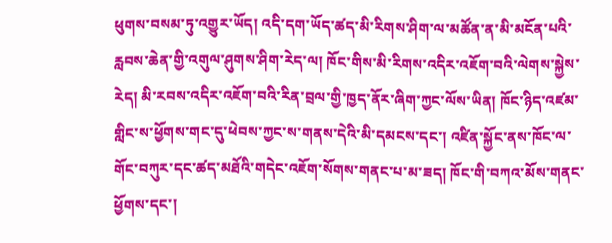ཕུགས་བསམ་ཏུ་འགྱུར་ཡོད། འདི་དག་ཡོད་ཚད་མི་རིགས་ཤིག་ལ་མཚོན་ན་མི་མངོན་པའི་རླབས་ཆེན་གྱི་འགུལ་ཤུགས་ཤིག་རེད་ལ། ཁོང་གིས་མི་རིགས་འདིར་འཇོག་བའི་ལེགས་སྐྱེས་རེད། མི་རབས་འདིར་འཇོག་བའི་རིན་བྲལ་གྱི་ཁྱད་ནོར་ཞིག་ཀྱང་ལོས་ཡིན། ཁོང་ཉིད་འཛམ་གླིང་ས་ཕྱོགས་གང་དུ་ཕེབས་ཀྱང་ས་གནས་དེའི་མི་དམངས་དང་། འཛིན་སྐྱོང་ནས་ཁོང་ལ་གོང་བཀུར་དང་ཚད་མཐོའི་གདེང་འཇོག་སོགས་གནང་པ་མ་ཟད། ཁོང་གི་བཀའ་མོས་གནང་ཕྱོགས་དང་།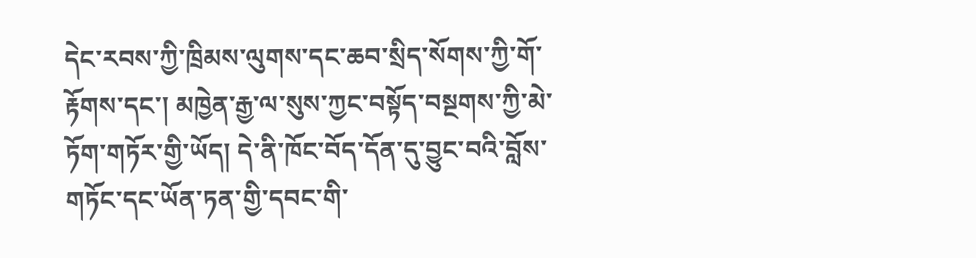དེང་རབས་ཀྱི་ཁྲིམས་ལུགས་དང་ཆབ་སྲིད་སོགས་ཀྱི་གོ་རྟོགས་དང་། མཁྱེན་རྒྱ་ལ་སུས་ཀྱང་བསྟོད་བསྔགས་ཀྱི་མེ་ཏོག་གཏོར་གྱི་ཡོད། དེ་ནི་ཁོང་བོད་དོན་དུ་བྱུང་བའི་བློས་གཏོང་དང་ཡོན་ཏན་གྱི་དབང་གི་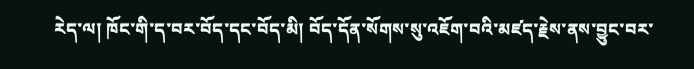རེད་ལ། ཁོང་གི་ད་བར་བོད་དང་བོད་མི། བོད་དོན་སོགས་སུ་འཇོག་བའི་མཛད་རྗེས་ནས་བྱུང་བར་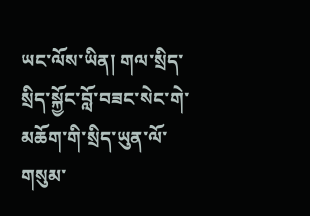ཡང་ལོས་ཡིན། གལ་སྲིད་སྲིད་སྐྱོང་བློ་བཟང་སེང་གེ་མཆོག་གི་སྲིད་ཡུན་ལོ་གསུམ་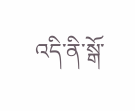འདི་ནི་སྒོ་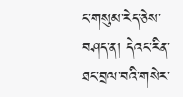ང་གསུམ་རེད་ཅེས་བཤད་ན། དེའང་རིན་ཐང་བྲལ་བའི་གསེར་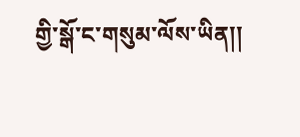གྱི་སྒོ་ང་གསུམ་ལོས་ཡིན།།